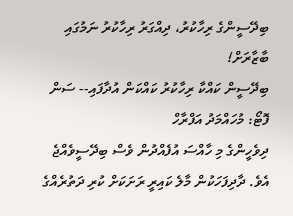ބިދޭސީންގެ ރިހާކުރު، ދިއްގަރު ރިހާކުރު ނަމުގައި ބާޒާރަށް!
ބިދޭސީން ކައްކާ ރިހާކުރު ކައްކަން އުދާފައި-- ސަން ފޮޓޯ: މުހައްމަދު އަފްރާހް
ދިވެހީންގެ މި ހާއްސަ އުފެއްދުން ވެސް ބިދޭސީވެއްޖެ އެވެ. ދާދިފަހަކުން މާލެ ކައިރީ ރަށަކަށް ކުރި ދަތުރެއްގެ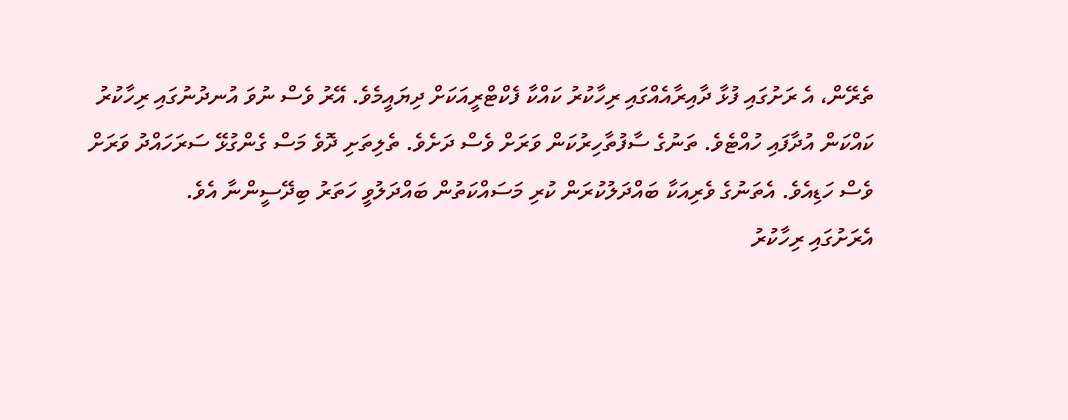ތެރޭން، އެ ރަށުގައި ފުޅާ ދާއިރާއެއްގައި ރިހާކުރު ކައްކާ ފެކްޓްރީއަކަށް ދިޔައީމެވެ. އޭރު ވެސް ނުވަ އުނދުނުގައި ރިހާކުރު ކައްކަން އުދާފައި ހުއްޓެވެ. ތަނުގެ ސާފުތާހިރުކަން ވަރަށް ވެސް ދަށެވެ. ތެލިތަށި ދޮވެ މަސް ގެންގުޅޭ ސަރަހައްދު ވަރަށް ވެސް ހަޑިއެވެ. އެތަނުގެ ވެރިއަކާ ބައްދަލުކުރަން ކުރި މަސައްކަތުން ބައްދަލުވީ ހަތަރު ބިދޭސީންނާ އެވެ.
އެރަށުގައި ރިހާކުރު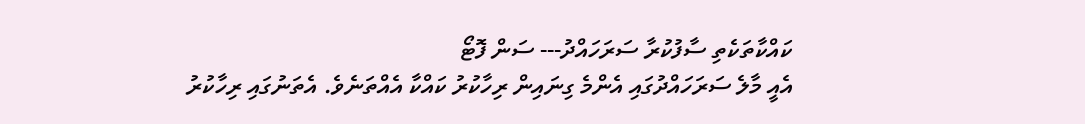ކައްކާތަކެތި ސާފުކުރާ ސަރަހައްދު--- ސަން ފޮޓޯ
އެއީ މާލެ ސަރަހައްދުގައި އެންމެ ގިނައިން ރިހާކުރު ކައްކާ އެއްތަނެވެ. އެތަނުގައި ރިހާކުރު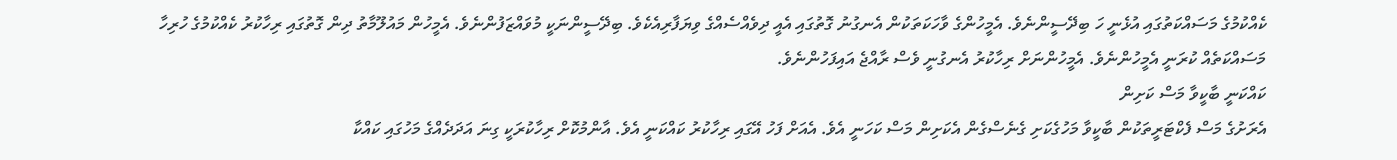ކެއްކުމުގެ މަސައްކަތުގައި އުޅެނީ ހަ ބިދޭސީންނެވެ. އެމީހުންގެ ވާހަކަތަކުން އެނގުނު ގޮތުގައި އެއީ ދިވެއްސެއްގެ ވިޔަފާރިއެކެވެ. ބިދޭސީންނަކީ މުވައްޒަފުންނެވެ. އެމީހުން މައުލޫމާތު ދިން ގޮތުގައި ރިހާކުރު ކެއްކުމުގެ ހުރިހާ މަސައްކަތެއް ކުރަނީ އެމީހުންނެވެ. އެމީހުންނަށް ރިހާކުރު އެނގުނީ ވެސް ރާއްޖެ އައިފަހުންނެވެ.
ކައްކަނީ ބާކީވާ މަސް ކަށިން
އެރަށުގެ މަސް ފެކްޓަރީތަކުން ބާކީވާ މަހުގެކަށި ގެނެސްގެން އެކަށިން މަސް ކަހަނީ އެވެ. އެއަށް ފަހު އޭގައި ރިހާކުރު ކައްކަނީ އެވެ. އާންމުކޮށް ރިހާކުރަކީ ގިނަ އަދަދެއްގެ މަހުގައި ކައްކާ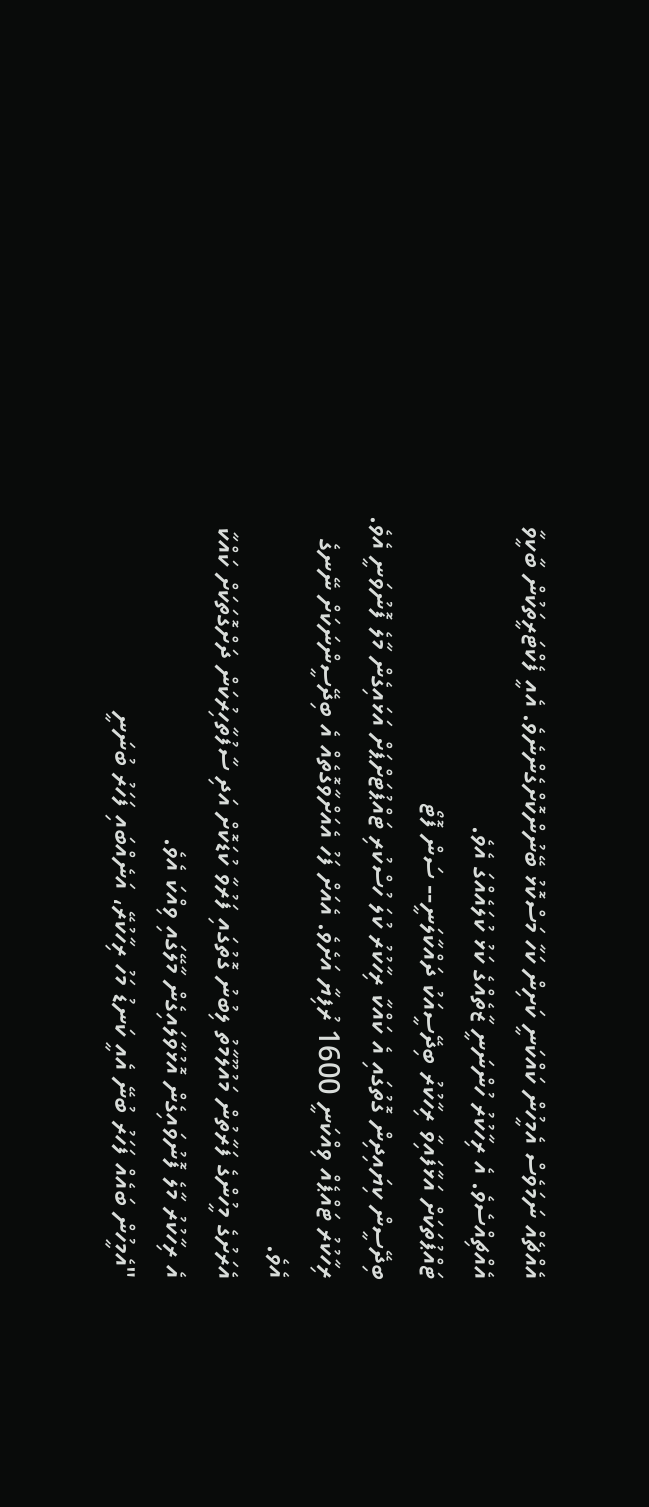އެއްޗެއް ނަމަވެސް އެމީހުން ކައްކަނީ ކަށިން ކަހާ މަސްކޮޅު ބޭނުންކޮށްގެންނެވެ. އެއީ ފެކްޓަރީތަކުން ބާކީވާ އެއްޗިއްސެވެ. އެ ރިހާކުރު ހުންނަނީ ޒާތެއްގެ ކަޅު ކުލައެއްގަ އެވެ.
ޓައްޕުތަކަށް އަޅާފައިވާ ރިހާކުރު ބިދޭސީއަކު ދައްކާލަނީ-- ސަން ފޮޓޯ
ބިދޭސީން ކިޔައިދިން ގޮތުގައި އެ ކައްކާ ރިހާކުރު ކުލަ ހުސްކުރި ޓައްޕުޓަށްޕަށް އަޅައިގެން މާލެ ފޮނުވަނީ އެވެ. ރިހާކުރު ޓައްޕެއް ވިއްކަނީ 1600 ރުފިޔާ އަށެވެ. އެއަށް ފަހު އެއަށްވާގޮތެއް އެ ބިދޭސީންނަކަށް ނޭނގެ އެވެ.
އެރަށުގެ މީހުންގެ ފަރާތުން މައުލޫމާތު ލިބުނު ގޮތުގައި ފަރުވާ ކުޑަކޮށް އަދި ސާފުތާހިރުކަން ދަށްގޮތަކަށް ކައްކާ އެ ރިހާކުރު މާލެ ފޮނުވައިގެން އޮޅުވާލައިގެން މާލޭގައި ވިއްކަ އެވެ.
"އެމީހުން ބައެއް ފަހަރު ބުނޭ އެއީ ކަނޑު މަހު ރިހާކުރޭ، އަނެއްބައި ފަހަރު ބުނަނީ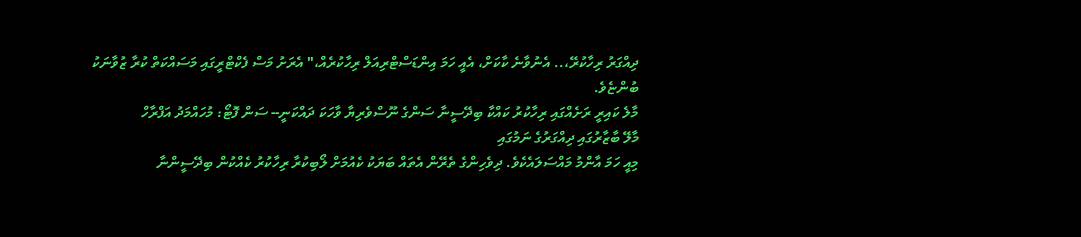ދިއްގަރު ރިހާކުރޭ،.. އެނުވާނެ ކާކަށް، އެއީ ހަމަ އިންޑަސްޓްރިއަލް ރިހާކުރެއް،" އެރަށު މަސް ފެކްޓްރީގައި މަސައްކަތް ކުރާ ޒުވާނަކު ބުންޏެވެ.
މާލެ ކައިރީ ރަށެއްގައި ރިހާކުރު ކައްކާ ބިދޭސީނާ ސަންގެ ނޫސްވެރިޔާ ވާހަކަ ދައްކަނީ-- ސަން ފޮޓޯ: މުހައްމަދު އަފްރާހް
މާލޭ ބާޒާރުގައި ދިއްގަރުގެ ނަމުގައި
މިއީ ހަމަ އާންމު މައްސަލައެކެވެ. ދިވެހިންގެ ތެރޭން އެތައް ބަޔަކު ކެއުމަށް ލޯބިކުރާ ރިހާކުރު ކެއްކުން ބިދޭސީންނާ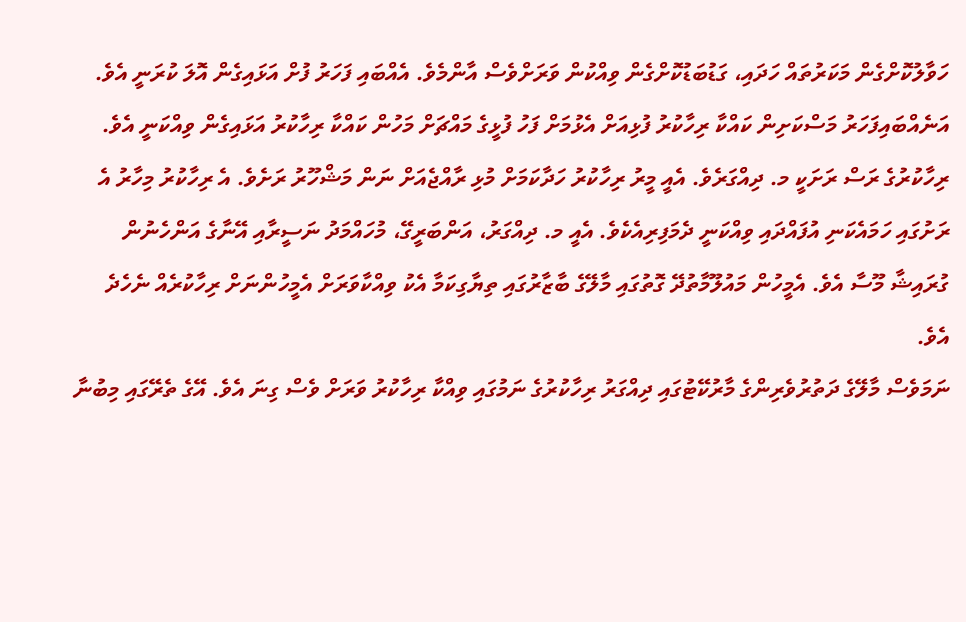ހަވާލުކޮށްގެން މަކަރުތައް ހަދައި، ގަޑުބަޑުކޮށްގެން ވިއްކުން ވަރަށްވެސް އާންމެވެ. އެއްބައި ފަހަރު ފުށް އަޅައިގެން އޮލަ ކުރަނީ އެވެ. އަނެއްބައިފަހަރު މަސްކަށިން ކައްކާ ރިހާކުރު ފުޅިއަށް އެޅުމަށް ފަހު ފުޅީގެ މައްޗަށް މަހުން ކައްކާ ރިހާކުރު އަޅައިގެން ވިއްކަނީ އެވެ.
ރިހާކުރުގެ ރަސް ރަށަކީ މ. ދިއްގަރެވެ. އެއީ މީރު ރިހާކުރު ހަދާކަމަށް މުޅި ރާއްޖެއަށް ނަން މަޝްހޫރު ރަށެވެ. އެ ރިހާކުރު މިހާރު އެ ރަށުގައި ހަމައެކަނި އުފައްދައި ވިއްކަނީ ދެމަފިރިއެކެވެ. އެއީ މ. ދިއްގަރު، އަންބަރީގޭ، މުހައްމަދު ނަސީރާއި އޭނާގެ އަންހެނުން ގުރައިޝާ މޫސާ އެވެ. އެމީހުން މައުލޫމާތުދޭ ގޮތުގައި މާލޭގެ ބާޒާރުގައި ތިޔާގިކަމާ އެކު ވިއްކާވަރަށް އެމީހުންނަށް ރިހާކުރެއް ނެހެދެ އެވެ.
ނަމަވެސް މާލޭގެ ދަތުރުވެރިންގެ މާރުކޭޓުގައި ދިއްގަރު ރިހާކުރުގެ ނަމުގައި ވިއްކާ ރިހާކުރު ވަރަށް ވެސް ގިނަ އެވެ. އޭގެ ތެރޭގައި މިބުނާ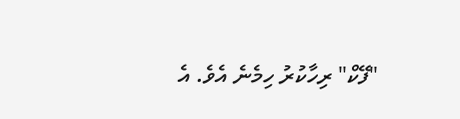"ފޭކް" ރިހާކުރު ހިމެނެ އެވެ. އެ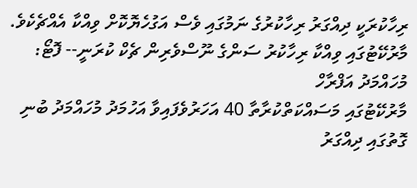ރިހާކުރަކީ ދިއްގަރު ރިހާކުރުގެ ނަމުގައި ވެސް އަގުހެޔޮކޮށް ވިއްކާ އެއްޗެކެވެ.
މާރުކޭޓުގައި ވިއްކާ ރިހާކުރު ސަންގެ ނޫސްވެރިން ޗެކް ކުރަނީ-- ފޮޓޯ: މުހައްމަދު އަފްރާހް
މާރުކޭޓުގައި މަސައްކަތްކުރާތާ 40 އަހަރުވެފައިވާ އަހުމަދު މުހައްމަދު ބުނި ގޮތުގައި ދިއްގަރު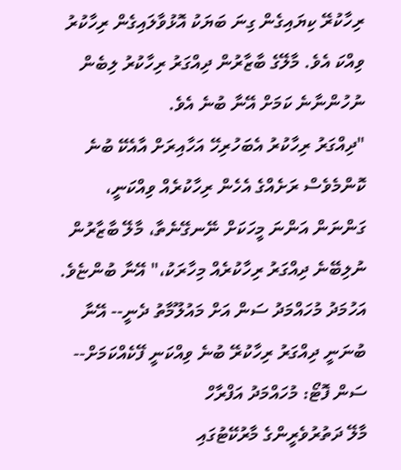ރިހާކުރޭ ކިޔައިގެން ގިނަ ބަޔަކު އޮޅުވާލައިގެން ރިހާކުރު ވިއްކަ އެވެ. މާލޭގެ ބާޒާރުން ދިއްގަރު ރިހާކުރު ލިބެން ނުހުންނާނެ ކަމަށް އޭނާ ބުނެ އެވެ.
"ދިއްގަރު ރިހާކުރު އެބަހުރިހޭ އަހާއިރަށް އާއެކޭ ބުނެ ކޮންމެވެސް ރަށެއްގެ އެހެން ރިހާކުރެއް ވިއްކަނީ، ގަންނަން އަންނަ މީހަކަށް ނޭނގޭނެތާ، މާލޭ ބާޒާރުން ނުލިބޭނެ ދިއްގަރު ރިހާކުރެއް މިހާރަކު،" އޭނާ ބުންޏެވެ.
އަހުމަދު މުހައްމަދު ސަން އަށް މައުލޫމާތު ދެނީ-- އޭނާ ބުނަނީ ދިއްގަރު ރިހާކުރޭ ބުނެ ވިއްކަނީ ފޭކެއްކަމަށް-- ސަން ފޮޓޯ: މުހައްމަދު އަފްރާހް
މާލޭ ދަތުރުވެރީންގެ މާރުކޭޓުގައި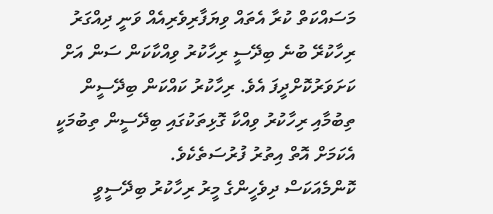މަސައްކަތް ކުރާ އެތައް ވިޔަފާރިވެރިއެއް ވަނީ ދިއްގަރު ރިހާކުރޭ ބުނެ ބިދޭސީ ރިހާކުރު ވިއްކާކަން ސަން އަށް ކަށަވަރުކޮށްދީފަ އެވެ. ރިހާކުރު ކައްކަން ބިދޭސީން ތިބުމާއި ރިހާކުރު ވިއްކާ ގޮޅިތަކުގައި ބިދޭސީން ތިބުމަކީ އެކަމަށް އޮތް އިތުރު ފުރުސަތެކެވެ.
ކޮންމެއަކަސް ދިވެހީންގެ މީރު ރިހާކުރު ބިދޭސީވީ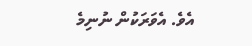އެވެ. އެވަރަކުން ނުނިމެ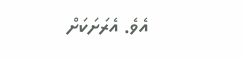އެވެ. އެރަށަކަށް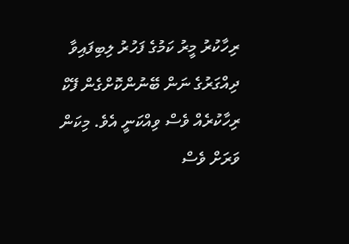ރިހާކުރު މީރު ކަމުގެ ފަހުރު ލިބިފައިވާ ދިއްގަރުގެ ނަން ބޭނުންކޮށްގެން ފޭކް ރިހާކުރެއް ވެސް ވިއްކަނީ އެވެ. މިކަން ވަރަށް ވެސް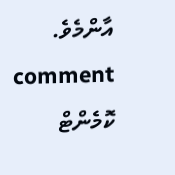އާންމެވެ.
comment ކޮމެންޓް